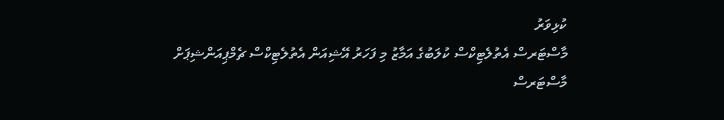ކުޅިވަރު
މާސްޓަރސް އެތުލެޓިކްސް ކުލަބުގެ އަމާޒު މި ފަހަރު އޭޝިއަން އެތުލެޓިކްސް ޗެމްޕިއަންޝިޕަށް
މާސްޓަރސް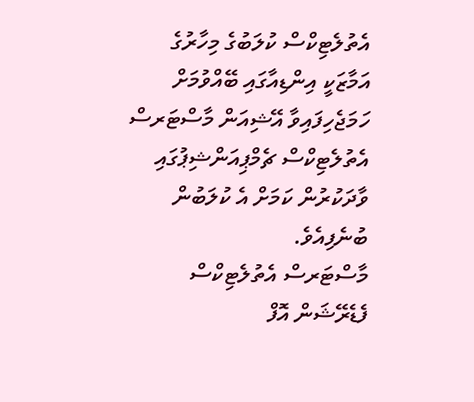އެތުލެޓިކްސް ކުލަބުގެ މިހާރުގެ އަމާޒަކީ އިންޑިއާގައި ބޭއްވުމަށް ހަމަޖެހިފައިވާ އޭޝިއަން މާސްޓަރސް އެތުލެޓިކްސް ޗެމްޕިއަންޝިޕުގައި ވާދަކުރުން ކަމަށް އެ ކުލަބުން ބުނެފިއެވެ.
މާސްޓަރސް އެތުލެޓިކްސް ފެޑެރޭޝަން އޮފް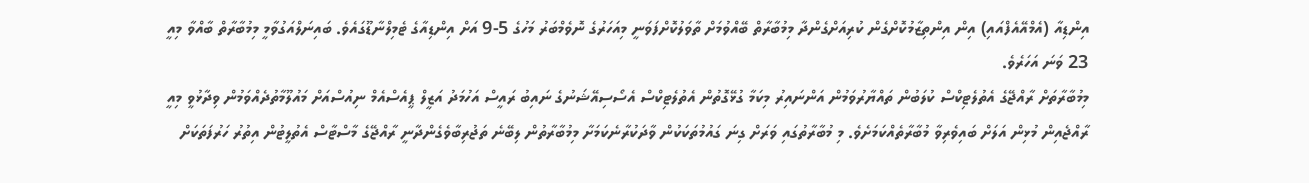އިންޑިއާ (އެމްއޭއެފްއައި) އިން އިންތިޒާމުކޮށްގެން ކުރިއަށްގެންދާ މިމުބާރާތް ބޭއްވުމަށް ތާވަލުކޮށްފަވަނީ މިއަހަރުގެ ނޮވެމްބަރު މަހުގެ 5-9 އަށް އިންޑިއާގެ ޓެމިލްނާޑޫގައެވެ. ބައިނަލްއަގުވާމީ މިމުބާރާތް ބާއްވާ މިއީ 23 ވަނަ އަހަރެވެ.
މިމުބާރާތަށް ރާއްޖޭގެ އެތުލެޓިކްސް ކުލަބުން ތައްޔާރުވަމުން އަންނައިރު މިކަމާ ގުޅޭގޮތުން އެތުލެޓިކްސް އެސޯސިއޭޝަނުގެ ނައިބު ރައީސް އަހުމަދު އަޒީލް ޕީއެސްއެމް ނިއުސްއަށް މައުލޫމާތުދެއްވަމުން ވިދާޅުވީ މިއީ ރާއްޖެއިން މުޅިން އަލަށް ބައިވެރިވާ މުބާރާތެއްކަމަށެވެ. މި މުބާރާތުގައި ވަރަށް ގިނަ ގައުމުތަކަކުން ވާދަކުރާނެކަމަށާ މިމުބާރާތުން ލިބޭނެ ތަޖުރިބާވެގެންދާނީ ރާއްޖޭގެ މާސްޓާސް އެތުލީޓުން އިތުރު ހަރުފަތަކަށް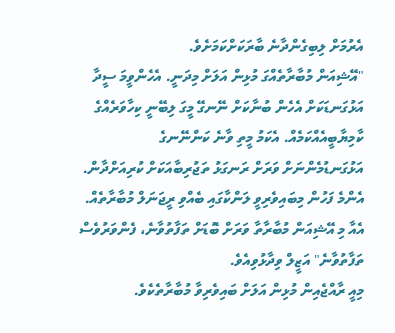އެރުމަށް ލިބިގެންދާނެ ބާރަކަށްކަމަށެވެ.
"އޭޝިއަން މުބާރާތެއްގަ މުޅިން އަލަށް މިދަނީ. އެހެންވީމަ ސީދާ އަޅުގަނޑަކަށް އެހެން ބުނާކަށް ނޭނގޭ މީގަ ލިބޭނީ ކިހާވަރެއްގެ ކާމިޔާބީއެއްކަމެއް. އެކަމު މީތި ވާނެ ކަންނޭނގެ އަޅުގަނޑުމެންނަށް ވަރަށް ރަނގަޅު ތަޖުރިބާއަކަށް ކުރިއަށްދާން. އެންމެ ފަހުން މިބައިވެރިވީ ލަންކާގައި ބެއްވި ރީޖަނަލް މުބާރާތެއް. އެއާ މި އޭޝިއަން މުބާރާތާ ވަރަށް ބޮޑަށް ތަފާތުވާނެ، ފެންވަރުވެސް ތަފާތުވާނެ" އަޒީލް ވިދާޅުވިއެވެ.
މިއީ ރާއްޖެއިން މުޅިން އަލަށް ބައިވެރިވާ މުބާރާތެކެވެ.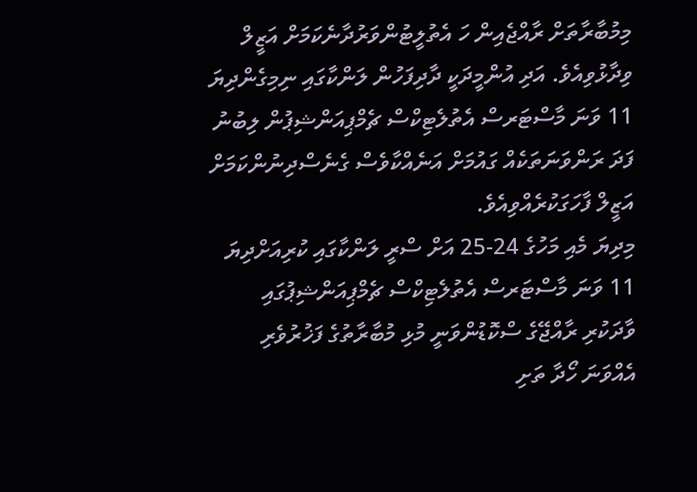މިމުބާރާތަށް ރާއްޖެއިން ހަ އެތުލީޓުންވަރުދާނެކަމަށް އަޒީލް ވިދާޅުވިއެވެ. އަދި އުންމީދަކީ ދާދިފަހުން ލަންކާގައި ނިމިގެންދިޔަ 11 ވަނަ މާސްޓަރސް އެތުލެޓިކްސް ޗެމްޕިއަންޝިޕުން ލިބުނު ފަދަ ރަންވަނަތަކެއް ގައުމަށް އަނެއްކާވެސް ގެނެސްދިނުންކަމަށް އަޒީލް ފާހަގަކުރެއްވިއެވެ.
މިދިޔަ މެއި މަހުގެ 24-25 އަށް ސްރީ ލަންކާގައި ކުރިއަށްދިޔަ 11 ވަނަ މާސްޓަރސް އެތުލެޓިކްސް ޗެމްޕިއަންޝިޕުގައި ވާދަކުރި ރާއްޖޭގެ ސްކޮޑުންވަނީ މުޅި މުބާރާތުގެ ފަޚުރުވެރި އެއްވަނަ ހޯދާ ތަށި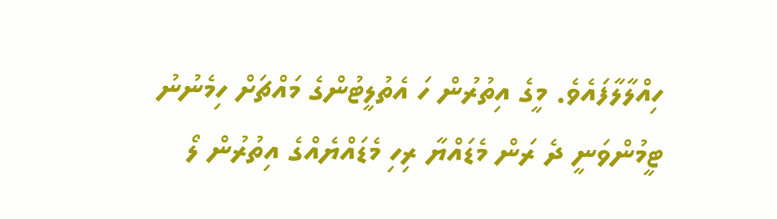ހިއްލާލާފައެވެ. މީގެ އިތުރުން ހަ އެތުލީޓުންގެ މައްޗަށް ހިމެނުނު ޓީމުންވަނީ ދެ ރަން މެޑައްޔާ ރިހި މެޑައްޔެއްގެ އިތުރުން ލޯ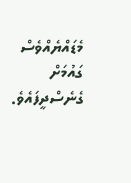މެޑައްޔެއްވެސް ގައުމަށް ގެނެސްދީފައެވެ.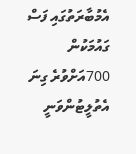އެމުބާރަތުގައި ފަސް ގައުމަކުން 700އަށްވުރެ ގިނަ އެތުލީޓުންވަނީ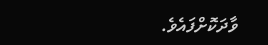ވާދަކޮށްފައެވެ.